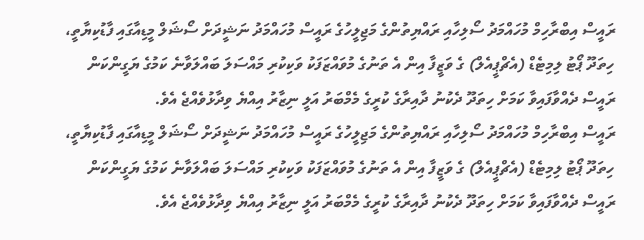ރައީސް އިބްރާހިމް މުހައްމަދު ސޯލިހާއި ރައްޔިތުންގެ މަޖިލީހުގެ ރައީސް މުހައްމަދު ނަޝީދަށް ސޯޝަލް މީޑިއާގައި ފާޑުކިޔާތީ، ހިތަދޫ ޕޯޓު ލިމިޓެޑް (އެޗްޕީއެލް) ގެ ވަޒީފާ އިން އެ ތަނުގެ މުވައްޒަފަކު ވަކިކުރި މައްސަލަ ބައްލަވާނެ ކަމުގެ ޔަގީންކަން ރައީސް ދެއްވާފައިވާ ކަމަށް ހިތަދޫ ދެކުނު ދާއިރާގެ ކުރީގެ މެމްބަރު އަލީ ނިޒާރު އިއްޔެ ވިދާޅުވެއްޖެ އެވެ.
ރައީސް އިބްރާހިމް މުހައްމަދު ސޯލިހާއި ރައްޔިތުންގެ މަޖިލީހުގެ ރައީސް މުހައްމަދު ނަޝީދަށް ސޯޝަލް މީޑިއާގައި ފާޑުކިޔާތީ، ހިތަދޫ ޕޯޓު ލިމިޓެޑް (އެޗްޕީއެލް) ގެ ވަޒީފާ އިން އެ ތަނުގެ މުވައްޒަފަކު ވަކިކުރި މައްސަލަ ބައްލަވާނެ ކަމުގެ ޔަގީންކަން ރައީސް ދެއްވާފައިވާ ކަމަށް ހިތަދޫ ދެކުނު ދާއިރާގެ ކުރީގެ މެމްބަރު އަލީ ނިޒާރު އިއްޔެ ވިދާޅުވެއްޖެ އެވެ.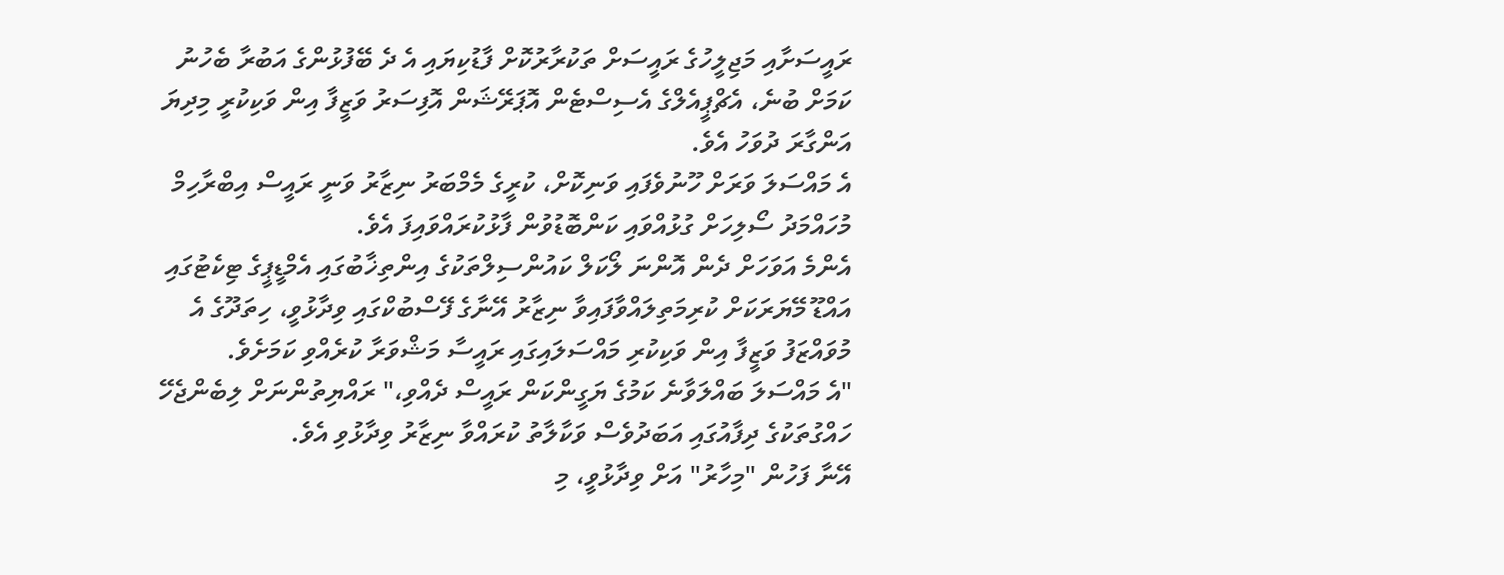ރައީސަށާއި މަޖިލީހުގެ ރައީސަށް ތަކުރާރުކޮށް ފާޑުކިޔައި އެ ދެ ބޭފުޅުންގެ އަބުރާ ބެހުނު ކަމަށް ބުނެ، އެޗްޕީއެލްގެ އެސިސްޓެން އޮޕަރޭޝަން އޮފިސަރު ވަޒީފާ އިން ވަކިކުރީ މިދިޔަ އަންގާރަ ދުވަހު އެވެ.
އެ މައްސަލަ ވަރަށް ހޫނުވެފައި ވަނިކޮށް، ކުރީގެ މެމްބަރު ނިޒާރު ވަނީ ރައީސް އިބްރާހިމް މުހައްމަދު ސޯލިހަށް ގުޅުއްވައި ކަންބޮޑުވުން ފާޅުކުރައްވައިފަ އެވެ.
އެންމެ އަވަހަށް ދެން އޮންނަ ލޯކަލް ކައުންސިލްތަކުގެ އިންތިޚާބުގައި އެމްޑީޕީގެ ޓިކެޓުގައި އައްޑޫ މޭޔަރަކަށް ކުރިމަތިލައްވާފައިވާ ނިޒާރު އޭނާގެ ފޭސްބުކްގައި ވިދާޅުވީ، ހިތަދޫގެ އެ މުވައްޒަފު ވަޒީފާ އިން ވަކިކުރި މައްސަލައިގައި ރައީސާ މަޝްވަރާ ކުރެއްވި ކަމަށެވެ.
"އެ މައްސަލަ ބައްލަވާނެ ކަމުގެ ޔަގީންކަން ރައީސް ދެއްވި،" ރައްޔިތުންނަށް ލިބެންޖެހޭ ހައްގުތަކުގެ ދިފާއުގައި އަބަދުވެސް ވަކާލާތު ކުރައްވާ ނިޒާރު ވިދާޅުވި އެވެ.
އޭނާ ފަހުން "މިހާރު" އަށް ވިދާޅުވީ، މި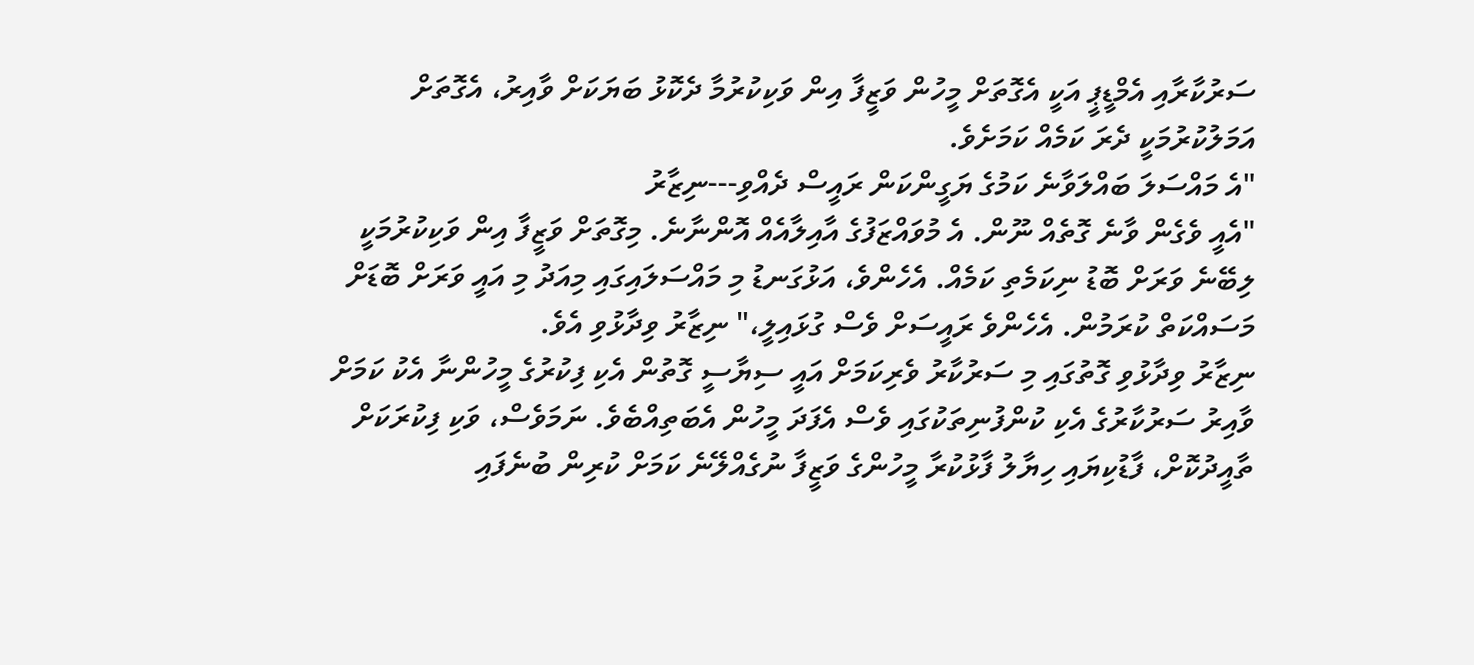ސަރުކާރާއި އެމްޑީޕީ އަކީ އެގޮތަށް މީހުން ވަޒީފާ އިން ވަކިކުރުމާ ދެކޮޅު ބަޔަކަށް ވާއިރު، އެގޮތަށް އަމަލުކުރުމަކީ ދެރަ ކަމެއް ކަމަށެވެ.
"އެ މައްސަލަ ބައްލަވާނެ ކަމުގެ ޔަގީންކަން ރައީސް ދެއްވި---ނިޒާރު
"އެއީ ވެގެން ވާނެ ގޮތެއް ނޫން. އެ މުވައްޒަފުގެ އާއިލާއެއް އޮންނާނެ. މިގޮތަށް ވަޒީފާ އިން ވަކިކުރުމަކީ ލިބޭނެ ވަރަށް ބޮޑު ނިކަމެތި ކަމެއް. އެހެންވެ، އަޅުގަނޑު މި މައްސަލައިގައި މިއަދު މި އައީ ވަރަށް ބޮޑަށް މަސައްކަތް ކުރަމުން. އެހެންވެ ރައީސަށް ވެސް ގުޅައިލީ،" ނިޒާރު ވިދާޅުވި އެވެ.
ނިޒާރު ވިދާޅުވި ގޮތުގައި މި ސަރުކާރު ވެރިކަމަށް އައީ ސިޔާސީ ގޮތުން އެކި ފިކުރުގެ މީހުންނާ އެކު ކަމަށް ވާއިރު ސަރުކާރުގެ އެކި ކުންފުނިތަކުގައި ވެސް އެފަދަ މީހުން އެބަތިއްބެވެ. ނަމަވެސް، ވަކި ފިކުރަކަށް ތާއީދުކޮށް، ފާޑުކިޔައި ހިޔާލު ފާޅުކުރާ މީހުންގެ ވަޒީފާ ނުގެއްލޭނެ ކަމަށް ކުރިން ބުނެފައި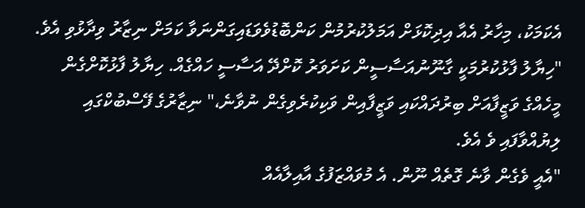އެކަމަކު، މިހާރު އެއާ އިދިކޮޅަށް އަމަލުކުރުމުން ކަންބޮޑުވެވަޑައިގަންނަވާ ކަމަށް ނިޒާރު ވިދާޅުވި އެވެ.
"ހިޔާލު ފާޅުކުރުމަކީ ގާނޫނުއަސާސީން ކަށަވަރު ކޮށްދޭ އަސާސީ ހައްގެއް. ހިޔާލު ފާޅުކޮށްގެން މީހެއްގެ ވަޒީފާއަށް ބިރުދައްކައި ވަޒީފާއިން ވަކިކުރެވިގެން ނުވާނެ،" ނިޒާރުގެ ފޭސްބުކްގައި ލިޔުއްވާފައި ވެ އެވެ.
"އެއީ ވެގެން ވާނެ ގޮތެއް ނޫން. އެ މުވައްޒަފުގެ އާއިލާއެއް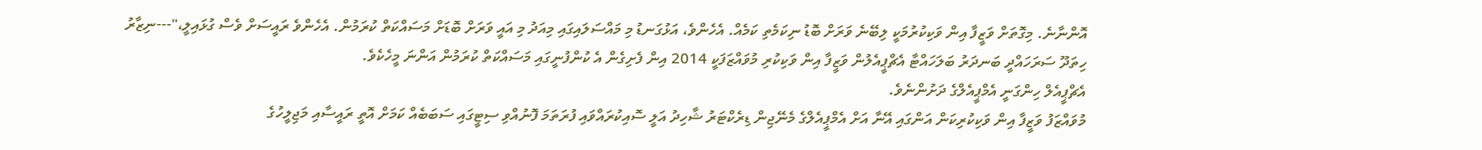އޮންނާނެ. މިގޮތަށް ވަޒީފާ އިން ވަކިކުރުމަކީ ލިބޭނެ ވަރަށް ބޮޑު ނިކަމެތި ކަމެއް. އެހެންވެ، އަޅުގަނޑު މި މައްސަލައިގައި މިއަދު މި އައީ ވަރަށް ބޮޑަށް މަސައްކަތް ކުރަމުން. އެހެންވެ ރައީސަށް ވެސް ގުޅައިލީ،"---ނިޒާރު
ހިތަދޫ ސަރަހައްދީ ބަނދަރު ބަލަހައްޓާ އެޗްޕީއެލުން ވަޒީފާ އިން ވަކިކުރި މުވައްޒަފަކީ 2014 އިން ފެށިގެން އެ ކުންފުނީގައި މަސައްކަތް ކުރަމުން އަންނަ މީހެކެވެ.
އެޗްޕީއެލް ހިންގަނީ އެމްޕީއެލްގެ ދަށުންނެވެ.
މުވައްޒަފު ވަޒީފާ އިން ވަކިކުރިކަން އަންގައި އޭނާ އަށް އެމްޕީއެލްގެ މެނޭޖިން ޑިރެކްޓަރު ޝާހިދު އަލީ ސޮއިކުރައްވައި ފުރަތަމަ ފޮނުއްވި ސިޓީގައި ސަބަބެއް ކަމަށް އޮތީ ރައީސާއި މަޖިލީހުގެ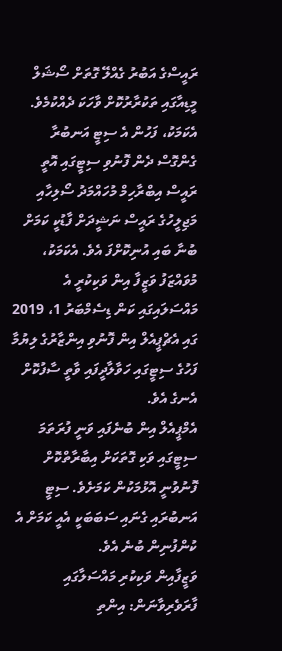ރައީސްގެ އަބުރު ގެއްލޭ ގޮތަށް ސޯޝަލް މީޑިއާގައި ތަކުރާރުކޮށް ވާހަކަ ދެއްކުމެވެ. އެކަމަކު، ފަހުން އެ ސިޓީ އަނބުރާ ގެންގޮސް ދެން ފޮނުވި ސިޓީގައި އޮތީ ރައީސް އިބްރާހިމް މުހައްމަދު ސޯލިހާއި މަޖިލީހުގެ ރައީސް ނަޝީދަށް ފާޑުކީ ކަމަށް ބުނާ ބައި އުނިކޮށްފަ އެވެ. އެކަމަކު، މުވައްޒަފު ވަޒީފާ އިން ވަކިކުރީ އެ މައްސަލައިގައި ކަން ޑިސެމްބަރު 1، 2019 ގައި އެޗްޕީއެލް އިން ފޮނުވި އިންޒާރުގެ ލިޔުމާ ފަހުގެ ސިޓީގައި ހަވާލާދީފައި ވާތީ ސާފުކޮށް އެނގެ އެވެ.
އެމްޕީއެލް އިން ބުނެފައި ވަނީ ފުރަތަމަ ސިޓީގައި ވަކި ގޮތަކަށް އިބާރާތްކޮށް ފޮނުވުނީ އޮޅުމަކުން ކަމަށެވެ. ސިޓީ އަނބުރައި ގެނައި ސަބަބަކީ އެއީ ކަމަށް އެ ކުންފުނިން ބުނެ އެވެ.
ވަޒީފާއިން ވަކިކުރި މައްސަލާގައި ފާރަވެރިވާނަން: އިންތި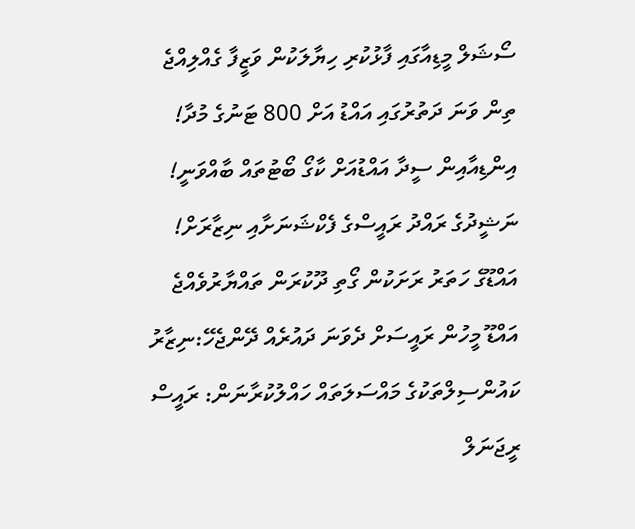ސޯޝަލް މީޑިއާގައި ފާޅުކުރި ހިޔާލަކުން ވަޒީފާ ގެއްލިއްޖެ
ތިން ވަނަ ދަތުރުގައި އައްޑު އަށް 800 ޓަނުގެ މުދާ!
އިންޑިއާއިން ސީދާ އައްޑުއަށް ކާގޯ ބޯޓުތައް ބާއްވަނީ!
ނަޝީދުގެ ރައްދު ރައީސްގެ ފެކްޝަނަށާއި ނިޒާރަށް!
އައްޑޫގެ ހަތަރު ރަށަކުން ގޯތި ދޫކުރަން ތައްޔާރުވެއްޖެ
އައްޑޫ މީހުން ރައީސަށް ދެވަނަ ދައުރެއް ދޭންޖެހޭ:ނިޒާރު
ކައުންސިލްތަކުގެ މައްސަލަތައް ހައްލުކުރާނަން: ރައީސް
ރީޖަނަލް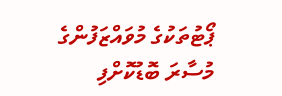ޕޯޓުތަކުގެ މުވައްޒަފުންގެ މުސާރަ ބޮޑުކޮށްފި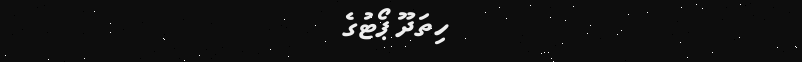ހިތަދޫ ޕޯޓުގެ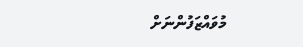މުވައްޒަފުންނަށް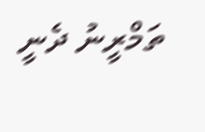ތަމްރީނު ދެނީ